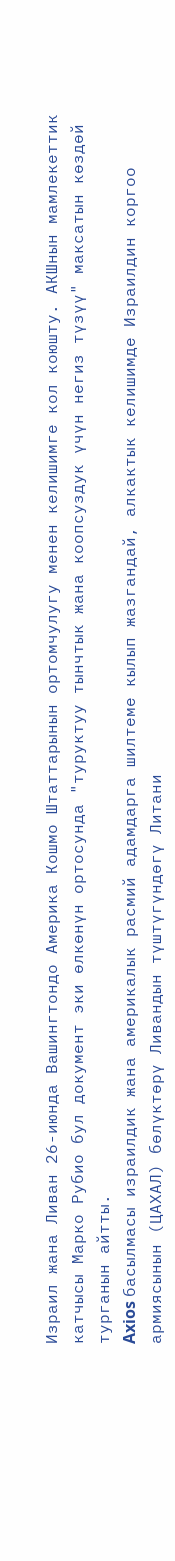Израил жана Ливан 26-июнда Вашингтондо Америка Кошмо Штаттарынын ортомчулугу менен келишимге кол коюшту. АКШнын мамлекеттик катчысы Марко Рубио бул документ эки өлкөнүн ортосунда "туруктуу тынчтык жана коопсуздук үчүн негиз түзүү" максатын көздөй турганын айтты.
Axios басылмасы израилдик жана америкалык расмий адамдарга шилтеме кылып жазгандай, алкактык келишимде Израилдин коргоо армиясынын (ЦАХАЛ) бөлүктөрү Ливандын түштүгүндөгү Литани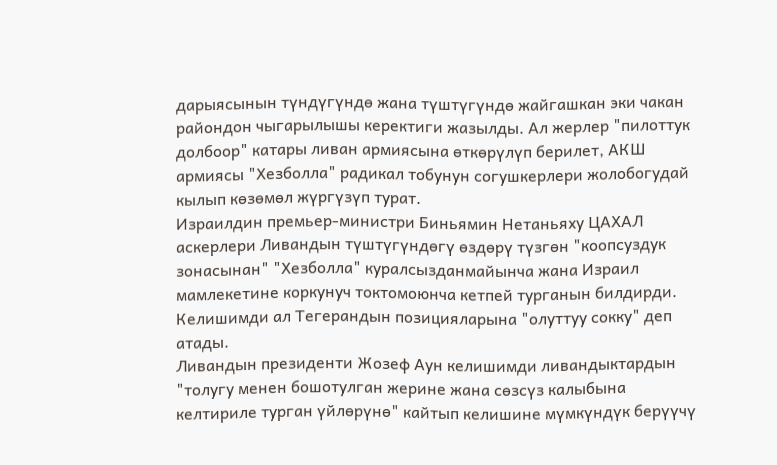дарыясынын түндүгүндө жана түштүгүндө жайгашкан эки чакан райондон чыгарылышы керектиги жазылды. Ал жерлер "пилоттук долбоор" катары ливан армиясына өткөрүлүп берилет, АКШ армиясы "Хезболла" радикал тобунун согушкерлери жолобогудай кылып көзөмөл жүргүзүп турат.
Израилдин премьер-министри Биньямин Нетаньяху ЦАХАЛ аскерлери Ливандын түштүгүндөгү өздөрү түзгөн "коопсуздук зонасынан" "Хезболла" куралсызданмайынча жана Израил мамлекетине коркунуч токтомоюнча кетпей турганын билдирди. Келишимди ал Тегерандын позицияларына "олуттуу сокку" деп атады.
Ливандын президенти Жозеф Аун келишимди ливандыктардын "толугу менен бошотулган жерине жана сөзсүз калыбына келтириле турган үйлөрүнө" кайтып келишине мүмкүндүк берүүчү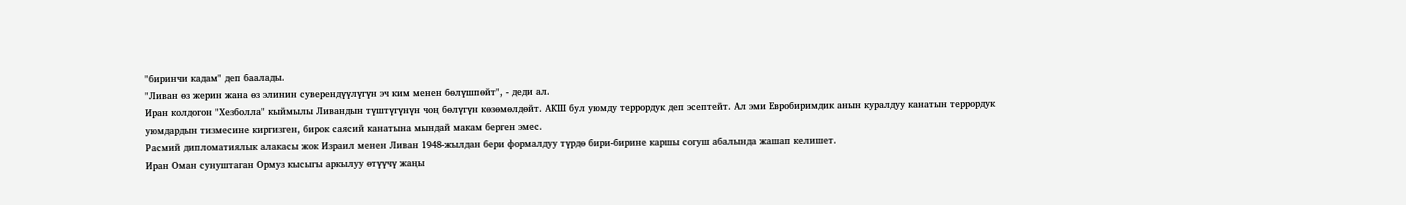"биринчи кадам" деп баалады.
"Ливан өз жерин жана өз элинин суверендүүлүгүн эч ким менен бөлүшпөйт", - деди ал.
Иран колдогон "Хезболла" кыймылы Ливандын түштүгүнүн чоң бөлүгүн көзөмөлдөйт. АКШ бул уюмду террордук деп эсептейт. Ал эми Евробиримдик анын куралдуу канатын террордук уюмдардын тизмесине киргизген, бирок саясий канатына мындай макам берген эмес.
Расмий дипломатиялык алакасы жок Израил менен Ливан 1948-жылдан бери формалдуу түрдө бири-бирине каршы согуш абалында жашап келишет.
Иран Оман сунуштаган Ормуз кысыгы аркылуу өтүүчү жаңы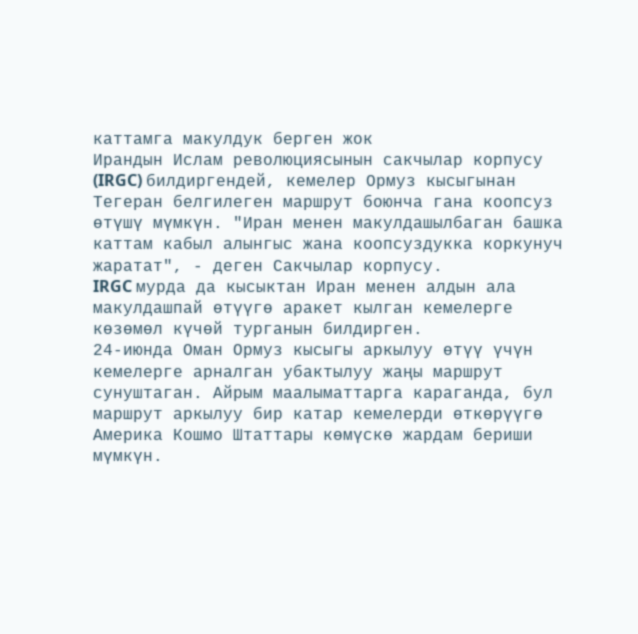каттамга макулдук берген жок
Ирандын Ислам революциясынын сакчылар корпусу (IRGC) билдиргендей, кемелер Ормуз кысыгынан Тегеран белгилеген маршрут боюнча гана коопсуз өтүшү мүмкүн. "Иран менен макулдашылбаган башка каттам кабыл алынгыс жана коопсуздукка коркунуч жаратат", - деген Сакчылар корпусу.
IRGC мурда да кысыктан Иран менен алдын ала макулдашпай өтүүгө аракет кылган кемелерге көзөмөл күчөй турганын билдирген.
24-июнда Оман Ормуз кысыгы аркылуу өтүү үчүн кемелерге арналган убактылуу жаңы маршрут сунуштаган. Айрым маалыматтарга караганда, бул маршрут аркылуу бир катар кемелерди өткөрүүгө Америка Кошмо Штаттары көмүскө жардам бериши мүмкүн.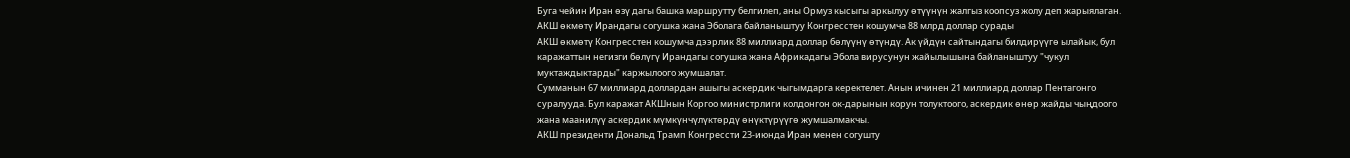Буга чейин Иран өзү дагы башка маршрутту белгилеп, аны Ормуз кысыгы аркылуу өтүүнүн жалгыз коопсуз жолу деп жарыялаган.
АКШ өкмөтү Ирандагы согушка жана Эболага байланыштуу Конгресстен кошумча 88 млрд доллар сурады
АКШ өкмөтү Конгресстен кошумча дээрлик 88 миллиард доллар бөлүүнү өтүндү. Ак үйдүн сайтындагы билдирүүгө ылайык, бул каражаттын негизги бөлүгү Ирандагы согушка жана Африкадагы Эбола вирусунун жайылышына байланыштуу "чукул муктаждыктарды" каржылоого жумшалат.
Сумманын 67 миллиард доллардан ашыгы аскердик чыгымдарга керектелет. Анын ичинен 21 миллиард доллар Пентагонго суралууда. Бул каражат АКШнын Коргоо министрлиги колдонгон ок-дарынын корун толуктоого, аскердик өнөр жайды чыңдоого жана маанилүү аскердик мүмкүнчүлүктөрдү өнүктүрүүгө жумшалмакчы.
АКШ президенти Дональд Трамп Конгрессти 23-июнда Иран менен согушту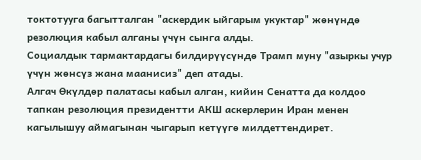токтотууга багытталган "аскердик ыйгарым укуктар" жөнүндө резолюция кабыл алганы үчүн сынга алды.
Социалдык тармактардагы билдирүүсүндө Трамп муну "азыркы учур үчүн жөнсүз жана маанисиз" деп атады.
Алгач Өкүлдөр палатасы кабыл алган, кийин Сенатта да колдоо тапкан резолюция президентти АКШ аскерлерин Иран менен кагылышуу аймагынан чыгарып кетүүгө милдеттендирет.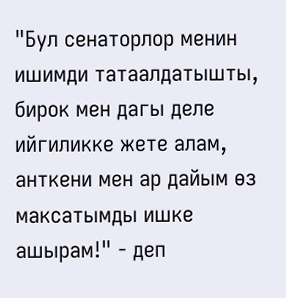"Бул сенаторлор менин ишимди татаалдатышты, бирок мен дагы деле ийгиликке жете алам, анткени мен ар дайым өз максатымды ишке ашырам!" - деп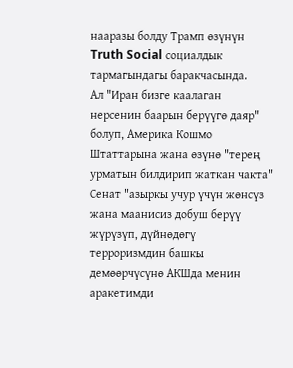нааразы болду Трамп өзүнүн Truth Social социалдык тармагындагы баракчасында.
Ал "Иран бизге каалаган нерсенин баарын берүүгө даяр" болуп, Америка Кошмо Штаттарына жана өзүнө "терең урматын билдирип жаткан чакта" Сенат "азыркы учур үчүн жөнсүз жана маанисиз добуш берүү жүрүзүп, дүйнөдөгү терроризмдин башкы демөөрчүсүнө АКШда менин аракетимди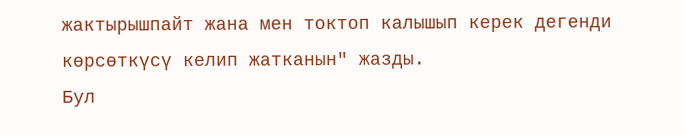жактырышпайт жана мен токтоп калышып керек дегенди көрсөткүсү келип жатканын" жазды.
Бул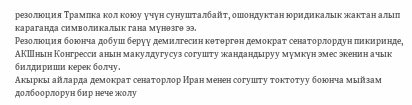резолюция Трампка кол коюу үчүн сунушталбайт, ошондуктан юридикалык жактан алып караганда символикалык гана мүнөзгө ээ.
Резолюция боюнча добуш берүү демилгесин көтөргөн демократ сенаторлордун пикиринде, АКШнын Конгресси анын макулдугусуз согушту жандандыруу мүмкүн эмес экенин ачык билдириши керек болчу.
Акыркы айларда демократ сенаторлор Иран менен согушту токтотуу боюнча мыйзам долбоорлорун бир нече жолу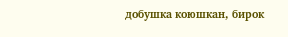добушка коюшкан, бирок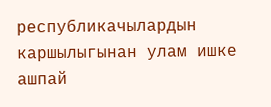республикачылардын каршылыгынан улам ишке ашпай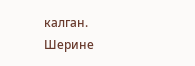калган.
Шерине